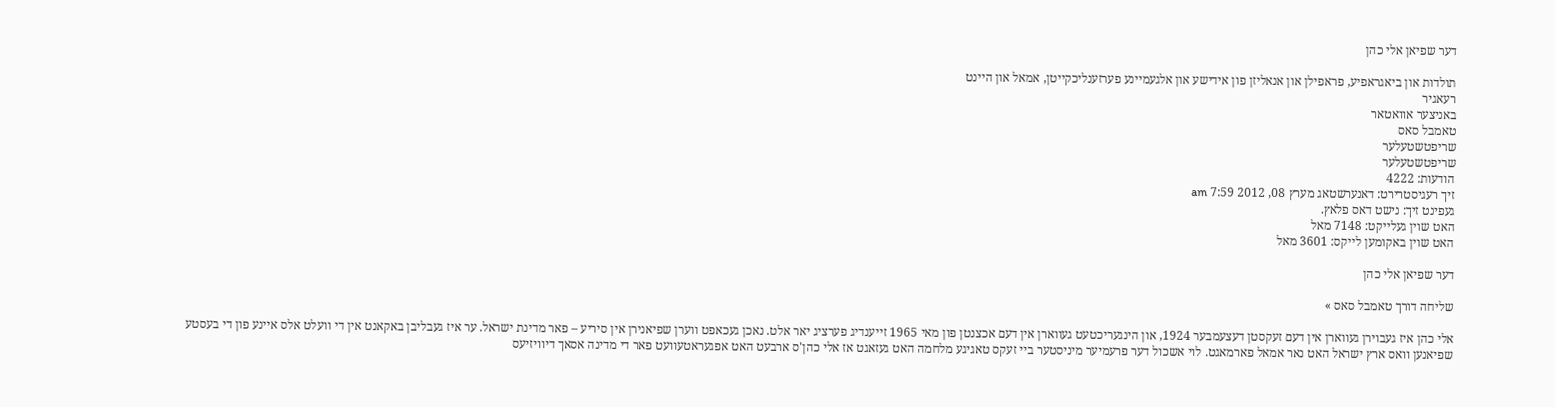דער שפיאן אלי כהן

תולדות און ביאגראפיע, פראפילן און אנאליזן פון אידישע און אלגעמיינע פערזענליכקייטן, אמאל און היינט
רעאגיר
באניצער אוואטאר
טאמבל סאס
שריפטשטעלער
שריפטשטעלער
הודעות: 4222
זיך רעגיסטרירט: דאנערשטאג מערץ 08, 2012 7:59 am
געפינט זיך: נישט דאס פלאץ.
האט שוין געלייקט: 7148 מאל
האט שוין באקומען לייקס: 3601 מאל

דער שפיאן אלי כהן

שליחה דורך טאמבל סאס »

אלי כהן איז געבוירן געווארן אין דעם זעקסטן דעצעמבער 1924, און הינגעריכטעט געווארן אין דעם אכצנטן פון מאי 1965 זייענדיג פערציג יאר אלט. נאכן געכאפט ווערן שפיאנירן אין סיריע – פאר מדינת ישראל. ער איז געבליבן באקאנט אין די וועלט אלס איינע פון די בעסטע שפיאנען וואס ארץ ישראל האט נאר אמאל פארמאגט. לוי אשכול דער פרעמיער מיניסטער ביי זעקס טאגיגע מלחמה האט געזאגט אז אלי כהן'ס ארבעט האט אפגעראטעוועט פאר די מדינה אסאך דיוויזיעס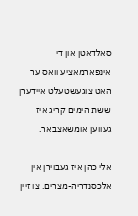סאלדאטן און די אינפארמאציע וואס ער האט צוגעשטעלט איידערן ששת הימים קריג איז געווען אומשאצבאר.

אלי כהן איז געבוירן אין אלכסנדריה-מצרים. צו זיין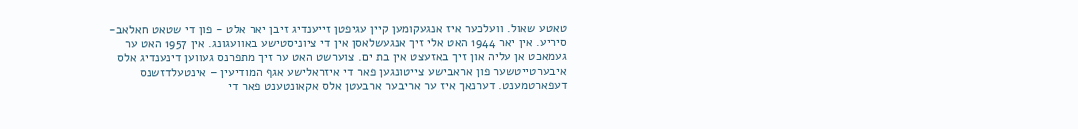טאטע שאול. וועלכער איז אנגעקומען קיין עגיפטן זייענדיג זיבן יאר אלט - פון די שטאט חאלאב-סיריע. אין יאר 1944 האט אלי זיך אנגעשלאסן אין די ציוניסטישע באוועגונג. אין 1957 האט ער געמאכט אן עליה און זיך באזעצט אין בת ים. צוערשט האט ער זיך מתפרנס געווען דינענדיג אלס איבערטייטשער פון אראבישע צייטונגען פאר די איזראלישע אגף המודיעין – אינטעלדזשנס דעפארטמענט. דערנאך איז ער אריבער ארבעטן אלס אקאונטענט פאר די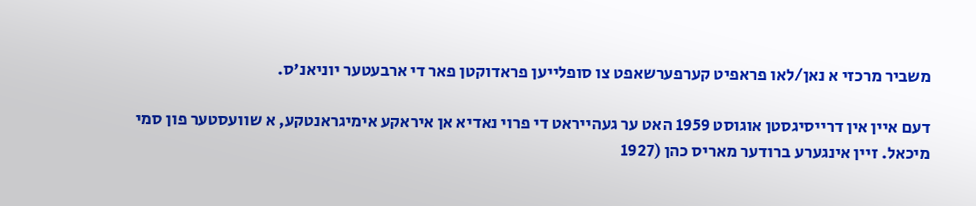משביר מרכזי א נאן/לאו פראפיט קערפערשאפט צו סופלייען פראדוקטן פאר די ארבעטער יוניאנ'ס.

דעם איין אין דרייסיגסטן אוגוסט 1959 האט ער געהייראט די פרוי נאדיא אן איראקע אימיגראנטקע, א שוועסטער פון סמי מיכאל. זיין אינגערע ברודער מאריס כהן (1927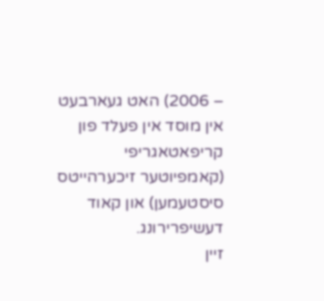– 2006) האט געארבעט אין מוסד אין פעלד פון קריפאטאגריפי (קאמפיוטער זיכערהייטס סיסטעמען) און קאוד דעשיפרירונג.
זיין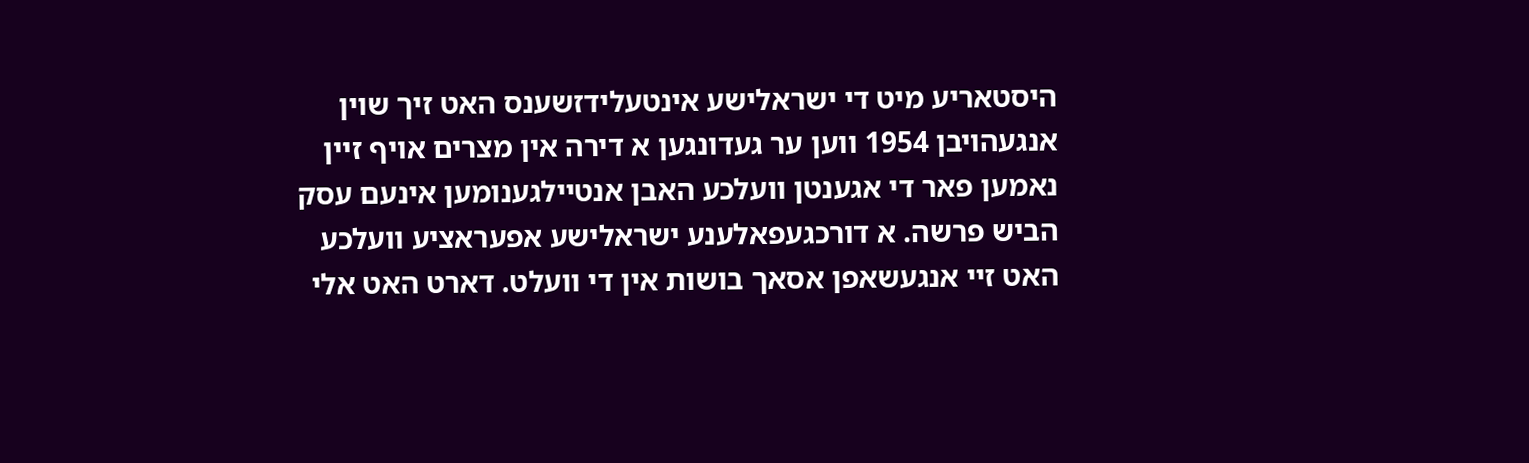היסטאריע מיט די ישראלישע אינטעלידזשענס האט זיך שוין אנגעהויבן 1954 ווען ער געדונגען א דירה אין מצרים אויף זיין נאמען פאר די אגענטן וועלכע האבן אנטיילגענומען אינעם עסק הביש פרשה. א דורכגעפאלענע ישראלישע אפעראציע וועלכע האט זיי אנגעשאפן אסאך בושות אין די וועלט. דארט האט אלי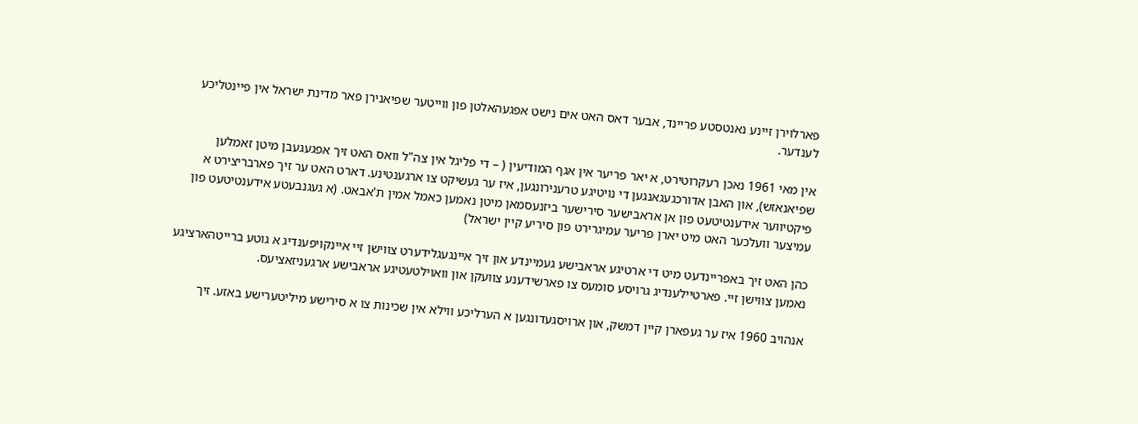פארלוירן זיינע נאנטסטע פריינד, אבער דאס האט אים נישט אפגעהאלטן פון ווייטער שפיאנירן פאר מדינת ישראל אין פיינטליכע לענדער.

אין מאי 1961 נאכן רעקרוטירט, א יאר פריער אין אגף המודיעין ( – די פליגל אין צה"ל וואס האט זיך אפגעגעבן מיטן זאמלען שפיאנאזש), און האבן אדורכגעגאנגען די נויטיגע טרענירונגען, איז ער געשיקט צו ארגענטינע. דארט האט ער זיך פארבריצירט א פיקטיווער אידענטיטעט פון אן אראבישער סירישער ביזנעסמאן מיטן נאמען כאמל אמין ת'אבאט. (א געגנבעטע אידענטיטעט פון עמיצער וועלכער האט מיט יארן פריער עמיגרירט פון סיריע קיין ישראל)

כהן האט זיך באפריינדעט מיט די ארטיגע אראבישע געמיינדע און זיך איינגעגלידערט צווישן זיי איינקויפענדיג א גוטע ברייטהארציגע נאמען צווישן זיי. פארטיילענדיג גרויסע סומעס צו פארשידענע צוועקן און וואוילטעטיגע אראבישע ארגעניזאציעס.

אנהויב 1960 איז ער געפארן קיין דמשק, און ארויסגעדונגען א הערליכע ווילא אין שכינות צו א סירישע מיליטערישע באזע. זיך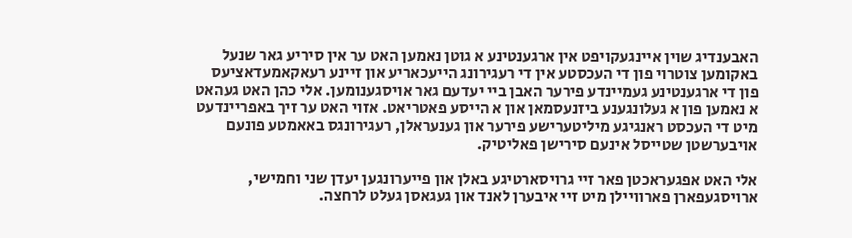האבענדיג שוין איינגעקויפט אין ארגענטינע א גוטן נאמען האט ער אין סיריע גאר שנעל באקומען צוטרוי פון די העכסטע אין די רעגירונג הייעכאריע און זיינע רעאקאמעדאציעס פון די ארגענטינע געמיינדע פירער האבן ביי יעדעם גאר אויסגענומען. אלי כהן האט געהאט א נאמען פון א געלונגענע ביזנעסמאן און א הייסע פאטריאט. אזוי האט ער זיך באפריינדעט מיט די העכסט ראנגיגע מיליטערישע פירער און גענעראלן, רעגירונגס באאמטע פונעם אויבערשטן שטייסל אינעם סירישן פאליטיק.

אלי האט אפגעראכטן פאר זיי גרויסארטיגע באלן און פייערונגען יעדן שני וחמישי, ארויסגעפארן פארוויילן מיט זיי איבערן לאנד און געגאסן געלט לרחצה.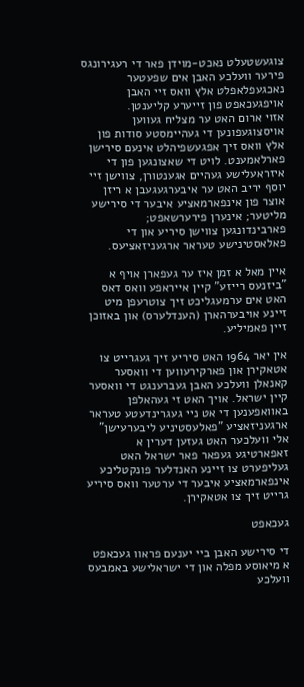צוגעשטעלט נאכט-מוידן פאר די רעגירונגס פירער וועלכע האבן אים שפעטער נאכגעפלאפלט אלץ וואס זיי האבן אויפגעכאפט פון זייערע קליענטן.
אזוי ארום האט ער מצליח געווען אויסצוגעפונען די געהיימסטע סודות פון אלץ וואס זיך אפגעשפיהלט אינעם סירישן פארלאמענט. לויט די שאצונגען פון די איזראעלישע געהיים אגענטורן, צווישן זיי יוסף יריב האט ער איבערגעגעבן א ריזן אוצר פון אינפארמאציע איבער די סירישע מליטער; אינערן פירערשאפט; פארבינדונגען צווישן סיריע און די פאלאסטינישע טעראר ארגעניזאציעס.

איין מאל א זמן איז ער געפארן אויף א "ביזנעס רייזע" קיין אייראפע וואס דאס האט אים ערמעגליכט זיך צוטרעפן מיט זיינע אויבערהארן (הענדלערס) און באזוכן זיין פאמיליע.

אין יאר 1964 האט סיריע זיך געגרייט צו אטאקירן און פארקירעווען די וואסער קאנאלן וועלכע האבן געברענגט די וואסער קיין ישראל. אויך האט זי געהאלפן באוואפענען די אט ניי געגרינדעטע טעראר ארגעניזאציע "פאלעסטיניע ליבערעישן" אלי וועלכער האט געזען דערין א זאפארטיגע געפאר פאר ישראל האט געליפערט צו זיינע האנדלער פונקטליכע אינפארמאציע איבער די ערטער וואס סיריע גרייט זיך צו אטאקירן.

געכאפט

די סירישע האבן ביי יענעם פראוו געכאפט א מיאוסע מפלה און די ישראלישע באמבעס וועלכע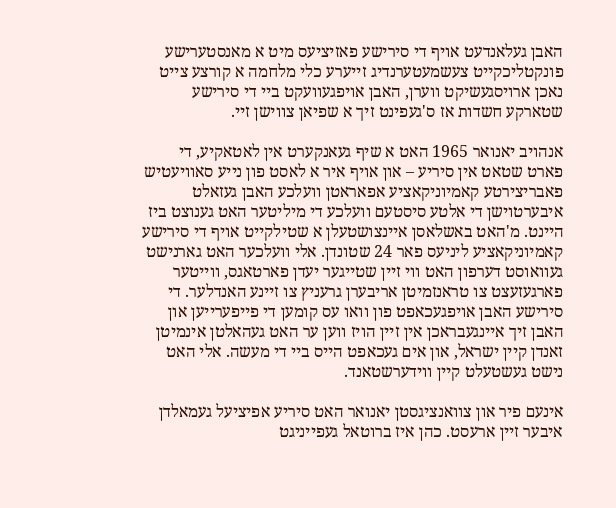האבן געלאנדעט אויף די סירישע פאזיציעס מיט א מאנסטערישע פונקטליכקייט צעשמעטערנדיג זייערע כלי מלחמה א קורצע צייט נאכן ארויסגעשיקט ווערן, האבן אויפגעוועקט ביי די סירישע שטארקע חשדות אז ס'געפינט זיך א שפיאן צווישן זיי.

אנהויב יאנואר 1965 האט א שיף געאנקערט אין לאטאקיע, די פארט שטאט אין סיריע – און אויף איר א לאסט פון נייע סאוויעטיש פאבריצירטע קאמיוניקאציע אפאראטן וועלכע האבן געזאלט איבערטוישן די אלטע סיסטעם וועלכע די מיליטער האט גענוצט ביז היינט. מ'האט באשלאסן איינצושטעלן א שטילקייט אויף די סירישע קאמיוניקאציע ליניעס פאר 24 שטונדן. אלי וועלכער האט גארנישט געוואוסט דערפון האט ווי זיין שטייגער יעדן פארטאגס, ווייטער פארגעזעצט צו טראנזמיטן אריבערן גרעניץ צו זיינע האנדלער. די סירישע האבן אויפגעכאפט פון וואו עס קומען די פייפערייען און האבן זיך איינגעבראכן אין זיין הויז ווען ער האט געהאלטן אינמיטן זאנדן קיין ישראל, און אים געכאפט הייס ביי די מעשה. אלי האט נישט געשטעלט קיין ווידערשטאנד.

אינעם פיר און צוואנציגסטן יאנואר האט סיריע אפיציעל געמאלדן איבער זיין ארעסט. כהן איז ברוטאל געפייניגט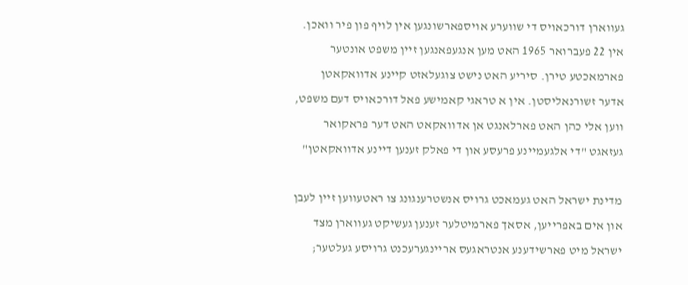געווארן דורכאויס די שווערע אויספארשונגען אין לויף פון פיר וואכן. אין 22 פעברואר 1965 האט מען אנגעפאנגען זיין משפט אונטער פארמאכטע טירן. סיריע האט נישט צוגעלאזט קיינע אדוואקאטן אדער זשורנאליסטן. אין א טראגי קאמישע פאל דורכאויס דעם משפט, ווען אלי כהן האט פארלאנגט אן אדוואקאט האט דער פראקואר געזאגט "די אלגעמיינע פרעסע און די פאלק זענען דיינע אדוואקאטן"

מדינת ישראל האט געמאכט גרויס אנשטרענגונג צו ראטעווען זיין לעבן און אים באפרייען, אסאך פארמיטלער זענען געשיקט געווארן מצד ישראל מיט פארשידענע אנטראגעס אריינגערעכנט גרויסע געלטער;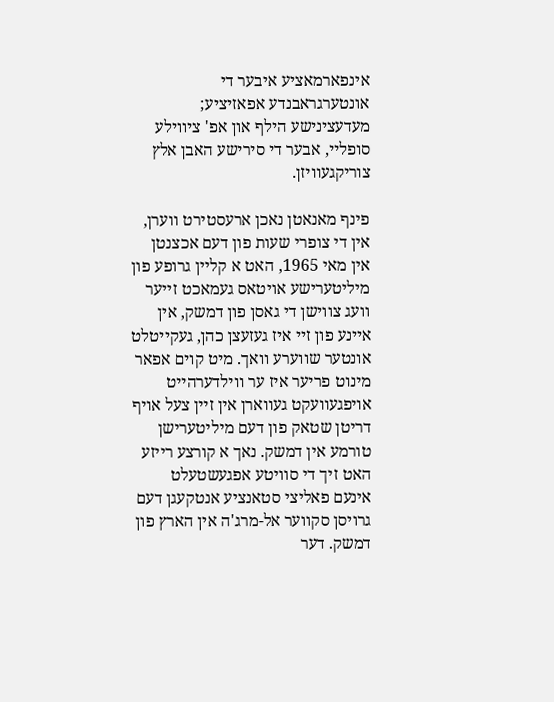אינפארמאציע איבער די אונטערגראבנדע אפאזיציע; מעדעצינישע הילף און אפ' ציווילע סופליי, אבער די סירישע האבן אלץ צוריקגעוויזן.

פינף מאנאטן נאכן ארעסטירט ווערן, אין די צופרי שעות פון דעם אכצנטן אין מאי 1965, האט א קליין גרופע פון מיליטערישע אויטאס געמאכט זייער וועג צווישן די גאסן פון דמשק, אין איינע פון זיי איז געזעצן כהן, געקייטלט אונטער שווערע וואך. מיט קוים אפאר מינוט פריער איז ער ווילדערהייט אויפגעוועקט געווארן אין זיין צעל אויף דריטן שטאק פון דעם מיליטערישן טורמע אין דמשק. נאך א קורצע רייזע האט זיך די סוויטע אפגעשטעלט אינעם פאליצי סטאנציע אנטקעגן דעם גרויסן סקווער אל-מרג'ה אין הארץ פון דמשק. דער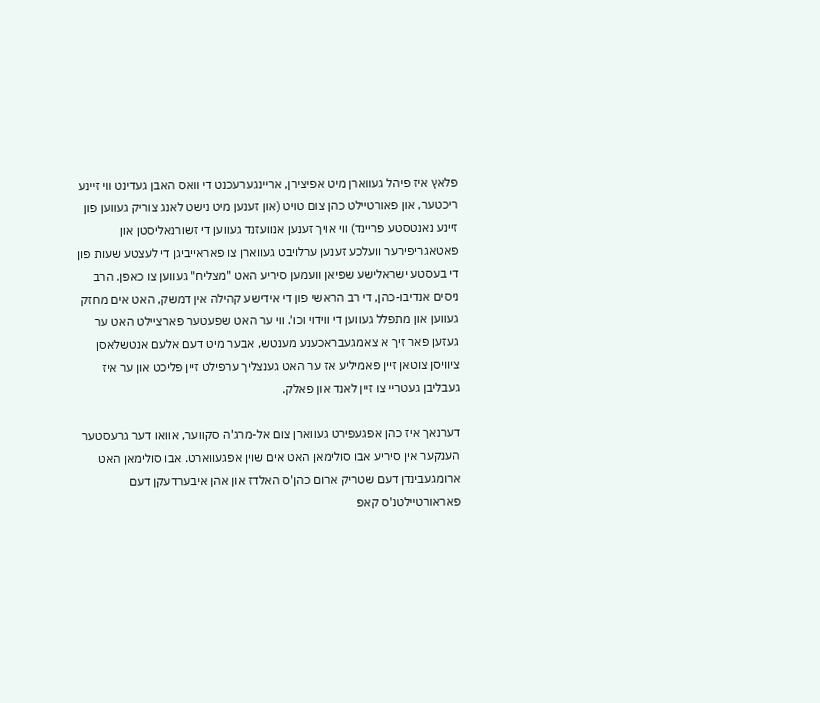פלאץ איז פיהל געווארן מיט אפיצירן, אריינגערעכנט די וואס האבן געדינט ווי זיינע ריכטער, און פאורטיילט כהן צום טויט (און זענען מיט נישט לאנג צוריק געווען פון זיינע נאנטסטע פריינד) ווי אויך זענען אנוועזנד געווען די זשורנאליסטן און פאטאגריפירער וועלכע זענען ערלויבט געווארן צו פאראייביגן די לעצטע שעות פון די בעסטע ישראלישע שפיאן וועמען סיריע האט "מצליח" געווען צו כאפן. הרב ניסים אנדיבו-כהן, די רב הראשי פון די אידישע קהילה אין דמשק, האט אים מחזק געווען און מתפלל געווען די ווידוי וכו'. ווי ער האט שפעטער פארציילט האט ער געזען פאר זיך א צאמגעבראכענע מענטש, אבער מיט דעם אלעם אנטשלאסן ציוויסן צוטאן זיין פאמיליע אז ער האט גענצליך ערפילט זיין פליכט און ער איז געבליבן געטריי צו זיין לאנד און פאלק.

דערנאך איז כהן אפגעפירט געווארן צום אל-מרג'ה סקווער, אוואו דער גרעסטער הענקער אין סיריע אבו סולימאן האט אים שוין אפגעווארט. אבו סולימאן האט ארומגעבינדן דעם שטריק ארום כהן'ס האלדז און אהן איבערדעקן דעם פאראורטיילטנ'ס קאפ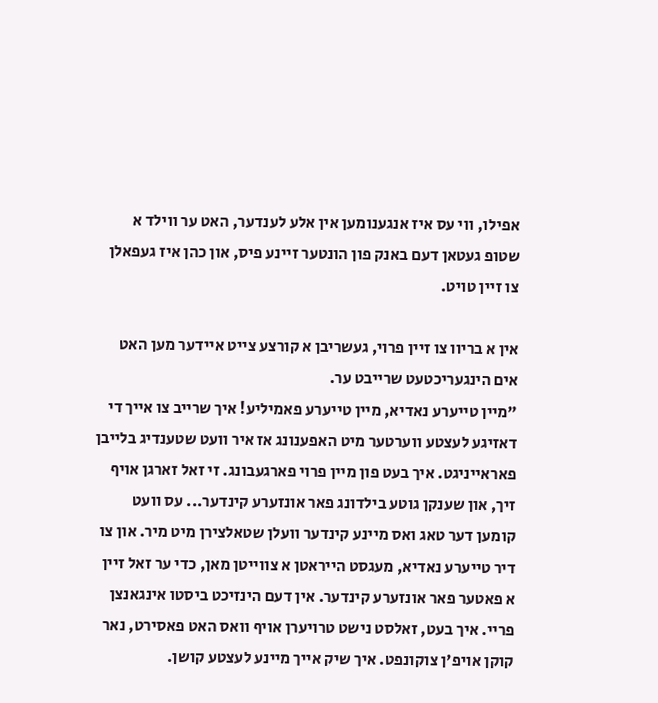אפילו, ווי עס איז אנגענומען אין אלע לענדער, האט ער ווילד א שטופ געטאן דעם באנק פון הונטער זיינע פיס, און כהן איז געפאלן צו זיין טויט.

אין א בריוו צו זיין פרוי, געשריבן א קורצע צייט איידער מען האט אים הינגעריכטעט שרייבט ער.
"מיין טייערע נאדיא, מיין טייערע פאמיליע! איך שרייב צו אייך די דאזיגע לעצטע ווערטער מיט האפענונג אז איר וועט שטענדיג בלייבן פאראייניגט. איך בעט פון מיין פרוי פארגעבונג. זי זאל זארגן אויף זיך, און שענקן גוטע בילדונג פאר אונזערע קינדער... עס וועט קומען דער טאג ואס מיינע קינדער וועלן שטאלצירן מיט מיר. און צו דיר טייערע נאדיא, מעגסט הייראטן א צווייטן מאן, כדי ער זאל זיין א פאטער פאר אונזערע קינדער. אין דעם הינזיכט ביסטו אינגאנצן פריי. איך בעט, זאלסט נישט טרויערן אויף וואס האט פאסירט, נאר קוקן אויפ'ן צוקונפט. איך שיק אייך מיינע לעצטע קושן.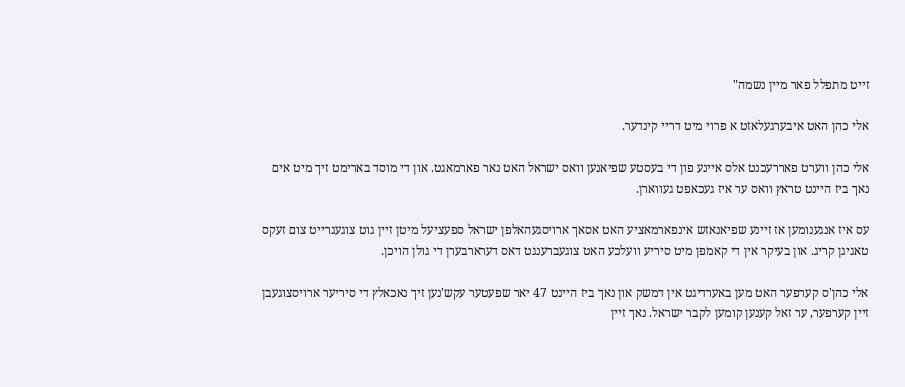זייט מתפלל פאר מיין נשמה"

אלי כהן האט איבערגעלאזט א פרוי מיט דריי קינדער.

אלי כהן ווערט פאררעכנט אלס איינע פון די בעסטע שפיאנען וואס ישראל האט נאר פארמאגט. און די מוסד בארימט זיך מיט אים נאך ביז היינט טראץ וואס ער איז געכאפט געווארן.

עס איז אנגענומען אז זיינע שפיאנאזש אינפארמאציע האט אסאך ארויסגעהאלפן ישראל ספעציעל מיטן זיין גוט צוגעגרייט צום זעקס טאגיגן קריג. און בעיקר אין די קאמפן מיט סיריע וועלכע האט צוגעברענגט דאס דערארבערן די גולן הויכן.

אלי כהן'ס קערפער האט מען באערדיגט אין דמשק און נאך ביז היינט 47 יאר שפעטער עקש'נען זיך נאכאלץ די סיריער ארויסצוגעבן זיין קערפער, ער זאל קענען קומען לקבר ישראל. נאך זיין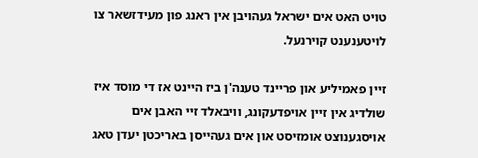טויט האט אים ישראל געהויבן אין ראנג פון מעידזשאר צו לויטענענט קוירנעל.

זיין פאמיליע און פריינד טענה'ן ביז היינט אז די מוסד איז שולדיג אין זיין אויפדעקונג, וויבאלד זיי האבן אים אויסגענוצט אומזיסט און אים געהייסן באריכטן יעדן טאג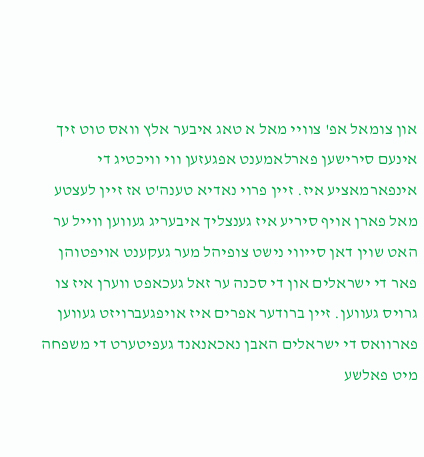און צומאל אפ' צוויי מאל א טאג איבער אלץ וואס טוט זיך אינעם סירישען פארלאמענט אפגעזען ווי וויכטיג די אינפארמאציע איז. זיין פרוי נאדיא טענה'ט אז זיין לעצטע מאל פארן אויף סיריע איז גענצליך איבעריג געווען ווייל ער האט שוין דאן סייווי נישט צופיהל מער געקענט אויפטוהן פאר די ישראלים און די סכנה ער זאל געכאפט ווערן איז צו גרויס געווען. זיין ברודער אפרים איז אויפגעברויזט געווען פארוואס די ישראלים האבן נאכאנאנד געפיטערט די משפחה מיט פאלשע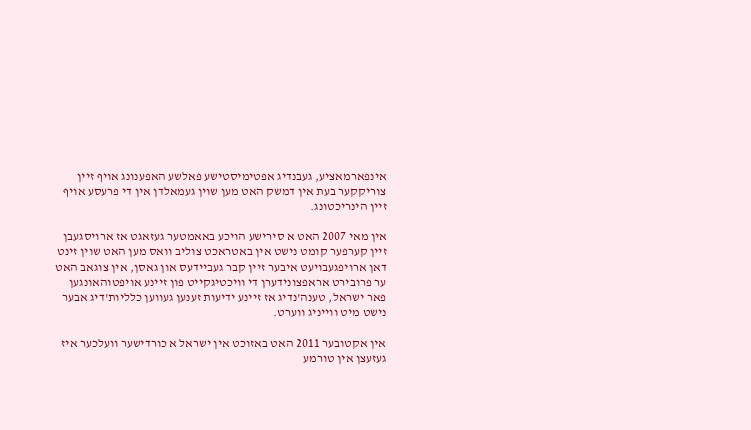אינפארמאציע, געבנדיג אפטימיסטישע פאלשע האפענונג אויף זיין צוריקקער בעת אין דמשק האט מען שוין געמאלדן אין די פרעסע אויף זיין הינריכטונג.

אין מאי 2007 האט א סירישע הויכע באאמטער געזאגט אז ארויסגעבן זיין קערפער קומט נישט אין באטראכט צוליב וואס מען האט שוין זינט דאן ארויפגעבויעט איבער זיין קבר געביידעס און גאסן, אין צוגאב האט ער פרובירט אראפצונידערן די וויכטיגקייט פון זיינע אויפטוהאונגען פאר ישראל, טענה'נדיג אז זיינע ידיעות זענען געווען כלליות'דיג אבער נישט מיט ווייניג ווערט.

אין אקטובער 2011 האט באזוכט אין ישראל א כורדישער וועלכער איז געזעצן אין טורמע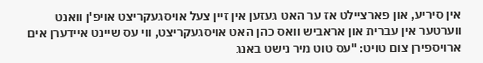אין סיריע, און פארציילט אז ער האט געזען אין זיין צעל אויסגעקריצט אויפ'ן וואנט ווערטער אין עברית און אראביש וואס כהן האט אויסגעקריצט, ווי עס שיינט איידערן אים ארויספירן צום טויט: "עס טוט מיר נישט באנג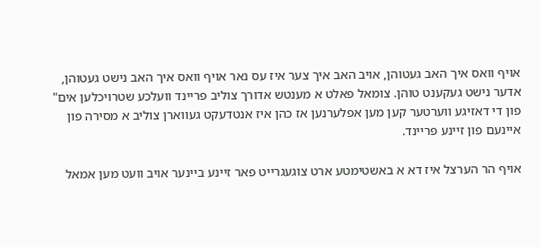אויף וואס איך האב געטוהן, אויב האב איך צער איז עס נאר אויף וואס איך האב נישט געטוהן, אדער נישט געקענט טוהן. צומאל פאלט א מענטש אדורך צוליב פריינד וועלכע שטרויכלען אים" פון די דאזיגע ווערטער קען מען אפלערנען אז כהן איז אנטדעקט געווארן צוליב א מסירה פון איינעם פון זיינע פריינד.

אויף הר הערצל איז דא א באשטימטע ארט צוגעגרייט פאר זיינע ביינער אויב וועט מען אמאל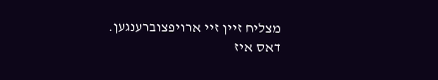מצליח זיין זיי ארויפצוברענגען.
דאס איז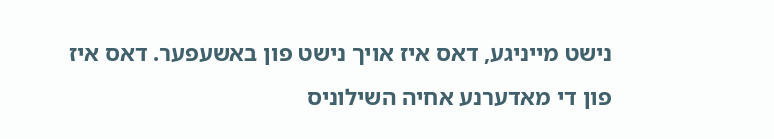נישט מייניגע, דאס איז אויך נישט פון באשעפער. דאס איז פון די מאדערנע אחיה השילוניס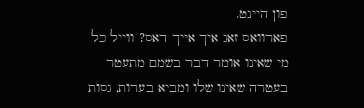פון היינט.
פארוואס זאג איך אייך דאס? ווייל כל מי שאינו אומר דבר בשמם מתעטר בעטרה שאינו שלו ומביא בערות, גסות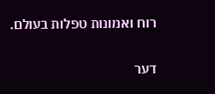רוח ואמונות טפלות בעולם.

דער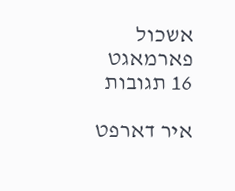אשכול פארמאגט 16 תגובות

איר דארפט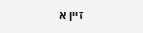זיין א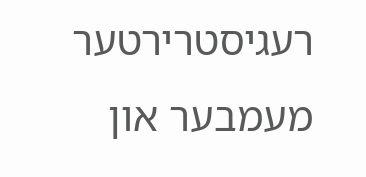רעגיסטרירטער מעמבער און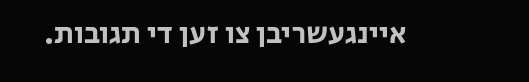איינגעשריבן צו זען די תגובות.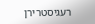רעגיסטרירן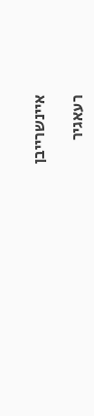איינשרייבן

רעאגיר